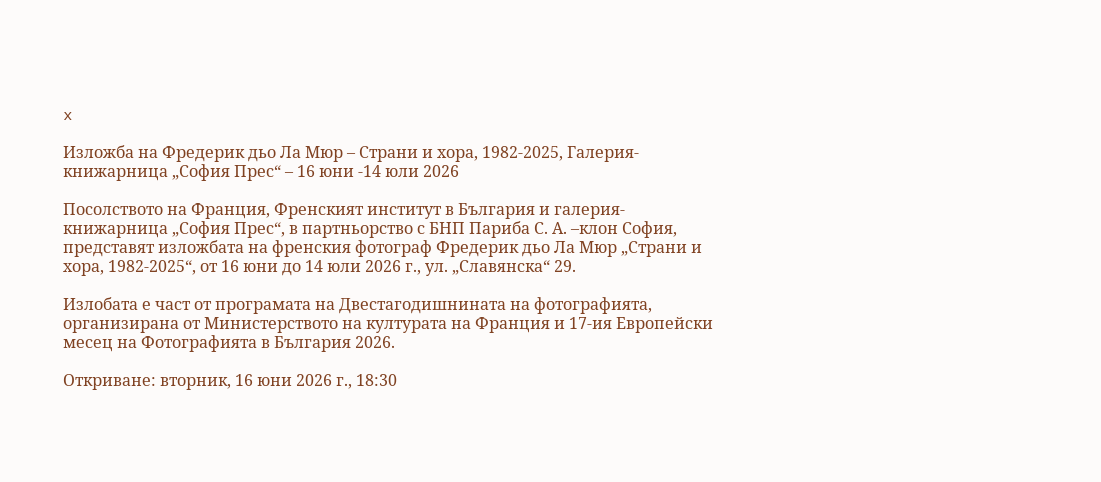x

Изложба на Фредерик дьо Ла Мюр – Страни и хора, 1982-2025, Галерия-книжарница „София Прес“ – 16 юни -14 юли 2026

Посолството на Франция, Френският институт в България и галерия-книжарница „София Прес“, в партньорство с БНП Париба С. А. –клон София, представят изложбата на френския фотограф Фредерик дьо Ла Мюр „Страни и хора, 1982-2025“, от 16 юни до 14 юли 2026 г., ул. „Славянска“ 29.

Излобата е част от програмата на Двестагодишнината на фотографията, организирана от Министерството на културата на Франция и 17-ия Европейски месец на Фотографията в България 2026.

Откриване: вторник, 16 юни 2026 г., 18:30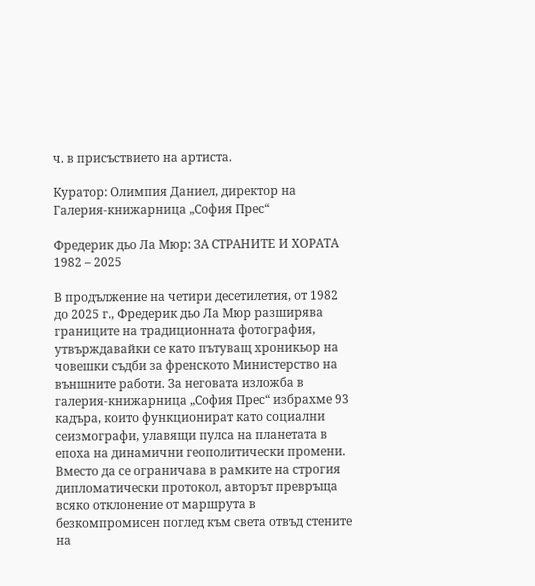ч. в присъствието на артиста.

Куратор: Олимпия Даниел, директор на Галерия-книжарница „София Прес“

Фредерик дьо Ла Мюр: ЗА СТРАНИТЕ И ХОРАТА 1982 – 2025

В продължение на четири десетилетия, от 1982 до 2025 г., Фредерик дьо Ла Мюр разширява границите на традиционната фотография, утвърждавайки се като пътуващ хроникьор на човешки съдби за френското Министерство на външните работи. За неговата изложба в галерия-книжарница „София Прес“ избрахме 93 кадъра, които функционират като социални сеизмографи, улавящи пулса на планетата в епоха на динамични геополитически промени. Вместо да се ограничава в рамките на строгия дипломатически протокол, авторът превръща всяко отклонение от маршрута в безкомпромисен поглед към света отвъд стените на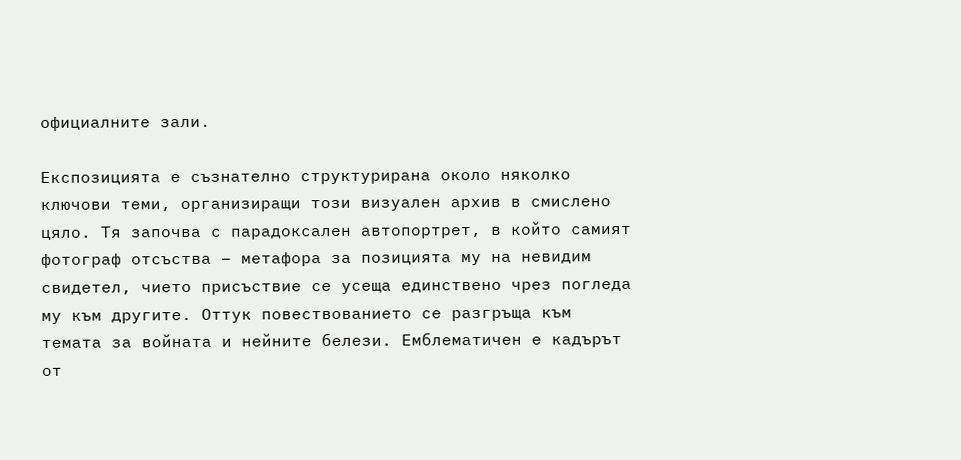официалните зали.

Експозицията е съзнателно структурирана около няколко ключови теми, организиращи този визуален архив в смислено цяло. Тя започва с парадоксален автопортрет, в който самият фотограф отсъства – метафора за позицията му на невидим свидетел, чието присъствие се усеща единствено чрез погледа му към другите. Оттук повествованието се разгръща към темата за войната и нейните белези. Емблематичен е кадърът от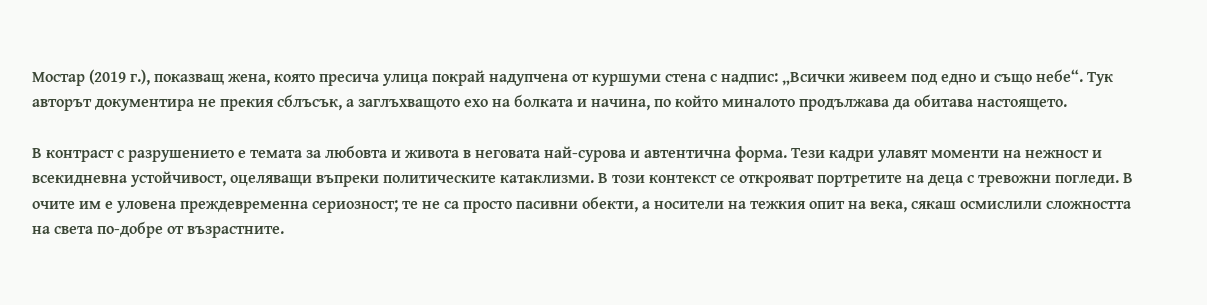Мостар (2019 г.), показващ жена, която пресича улица покрай надупчена от куршуми стена с надпис: „Всички живеем под едно и също небе“. Тук авторът документира не прекия сблъсък, а заглъхващото ехо на болката и начина, по който миналото продължава да обитава настоящето.

В контраст с разрушението е темата за любовта и живота в неговата най-сурова и автентична форма. Тези кадри улавят моменти на нежност и всекидневна устойчивост, оцеляващи въпреки политическите катаклизми. В този контекст се открояват портретите на деца с тревожни погледи. В очите им е уловена преждевременна сериозност; те не са просто пасивни обекти, а носители на тежкия опит на века, сякаш осмислили сложността на света по-добре от възрастните.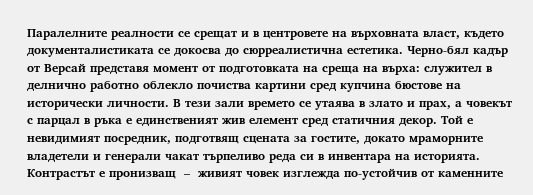Паралелните реалности се срещат и в центровете на върховната власт, където документалистиката се докосва до сюрреалистична естетика. Черно-бял кадър от Версай представя момент от подготовката на среща на върха: служител в делнично работно облекло почиства картини сред купчина бюстове на исторически личности. В тези зали времето се утаява в злато и прах, а човекът с парцал в ръка е единственият жив елемент сред статичния декор. Той е невидимият посредник, подготвящ сцената за гостите, докато мраморните владетели и генерали чакат търпеливо реда си в инвентара на историята. Контрастът е пронизващ  –  живият човек изглежда по-устойчив от каменните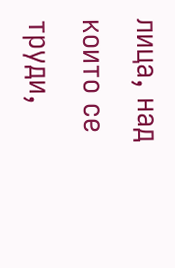лица, над които се труди,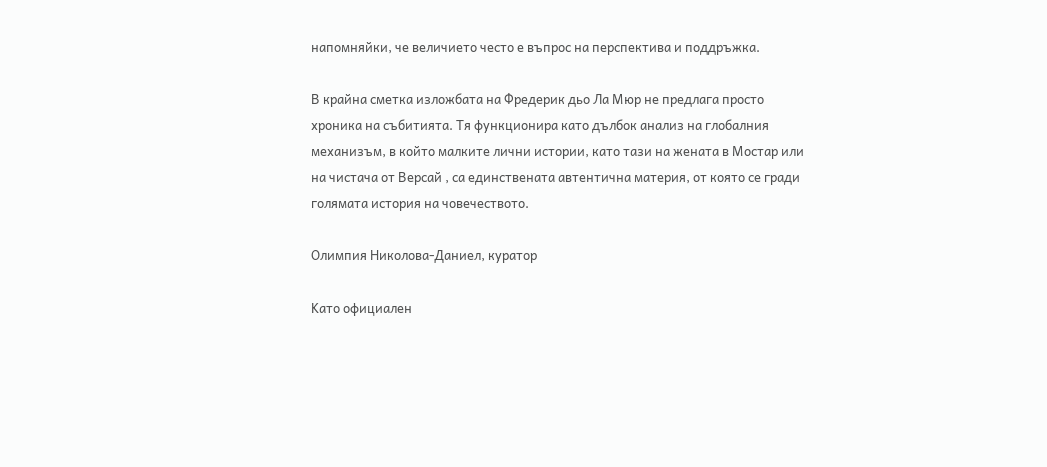напомняйки, че величието често е въпрос на перспектива и поддръжка.

В крайна сметка изложбата на Фредерик дьо Ла Мюр не предлага просто хроника на събитията. Тя функционира като дълбок анализ на глобалния механизъм, в който малките лични истории, като тази на жената в Мостар или на чистача от Версай , са единствената автентична материя, от която се гради голямата история на човечеството.

Олимпия Николова-Даниел, куратор

Kато официален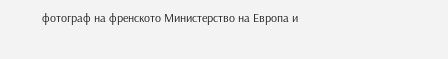фотограф на френското Министерство на Европа и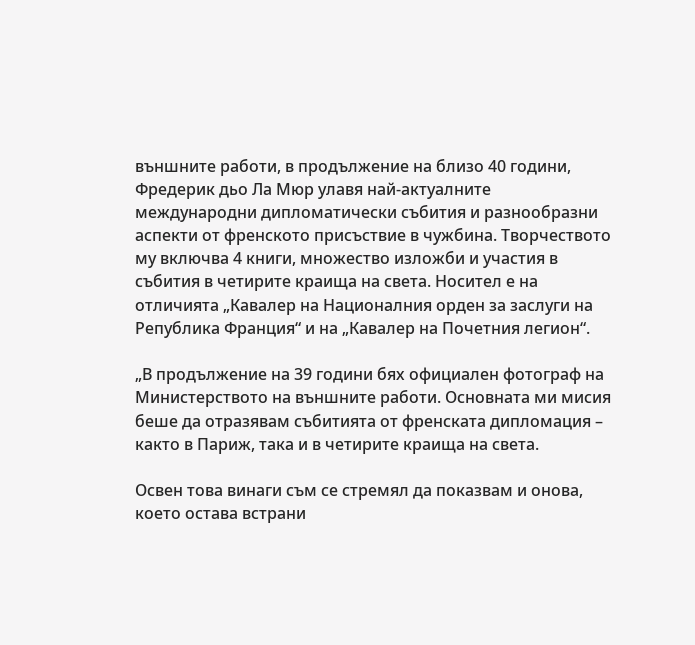външните работи, в продължение на близо 40 години, Фредерик дьо Ла Мюр улавя най-актуалните международни дипломатически събития и разнообразни аспекти от френското присъствие в чужбина. Творчеството му включва 4 книги, множество изложби и участия в събития в четирите краища на света. Носител е на отличията „Кавалер на Националния орден за заслуги на Република Франция“ и на „Кавалер на Почетния легион“.

„В продължение на 39 години бях официален фотограф на Министерството на външните работи. Основната ми мисия беше да отразявам събитията от френската дипломация – както в Париж, така и в четирите краища на света.

Освен това винаги съм се стремял да показвам и онова, което остава встрани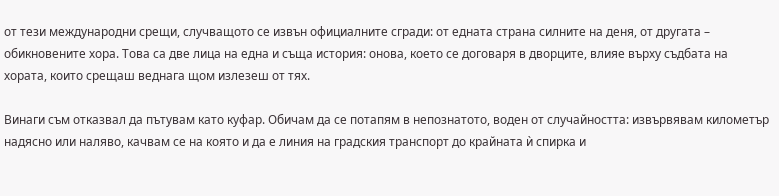от тези международни срещи, случващото се извън официалните сгради: от едната страна силните на деня, от другата – обикновените хора. Това са две лица на една и съща история: онова, което се договаря в дворците, влияе върху съдбата на хората, които срещаш веднага щом излезеш от тях.

Винаги съм отказвал да пътувам като куфар. Обичам да се потапям в непознатото, воден от случайността: извървявам километър надясно или наляво, качвам се на която и да е линия на градския транспорт до крайната ѝ спирка и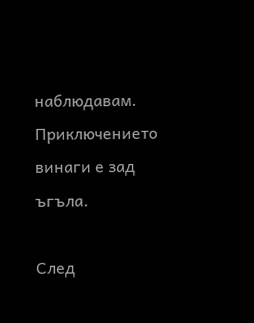наблюдавам. Приключението винаги е зад ъгъла.

След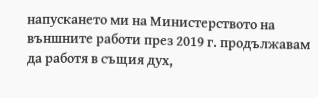напускането ми на Министерството на външните работи през 2019 г. продължавам да работя в същия дух,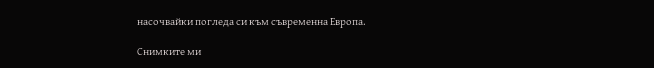насочвайки погледа си към съвременна Европа.

Снимките ми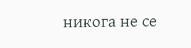никога не се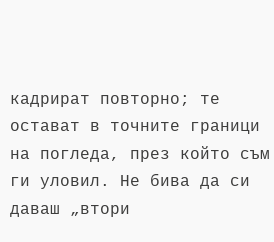кадрират повторно; те остават в точните граници на погледа, през който съм ги уловил. Не бива да си даваш „втори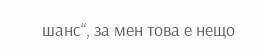шанс“, за мен това е нещо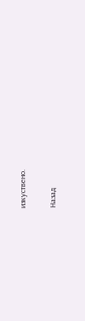изкуствено.

Назад